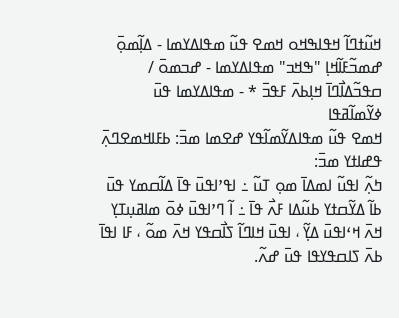ߞߎ߬ߙߣߊ߬ ߞߟߊߒߞߋ ߞߘߐ ߟߎ߬ ߘߟߊߡߌߘߊ - ߡߊ߲߬ߘߋ߲߫ ߝߘߏ߬ߓߊ߬ߞߊ߲ "ߒߞߏ" ߘߟߊߡߌߘߊ - ߝߏߘߋ߫ / ߛߟߏ߬ߡߊ߯ߣߊ߫ ߞߊ߲ߕߍ߫ ߓߟߏ߫ * - ߘߟߊߡߌߘߊ ߟߎ߫ ߦߌ߬ߘߊ߬ߥߟߊ
ߞߘߐ ߟߎ߬ ߘߟߊߡߌ߬ߘߊ߬ߟߌ ߝߐߘߊ ߘߏ߫: ߕߓߊߞߘߐߣߍ߲߫   ߟߝߊߙߌ ߘߏ߫:
ߤߍ߲߬ ߊߟߎ߬ ߊߘߡߊ߫ ߘߋ߲ ߠߎ߬ ߸ ߊߟߴߊߟߎ߫ ߟߊ߫ ߡߊ߬ߛߘߌ ߟߎ߫ ߕߊ߬ ߡߌ߬ߛߙߌ ߕߎ߬ߡߊ ߓߍ߯ ߟߊ߫ ߸ ߊ߬ ߣߴߊߟߎ߫ ߦߋ߫ ߘߊߥߎ߲ߠߌ߲ ߞߍ߫ ߞߵߊߟߎ߫ ߡߌ߲߬ ، ߊߟߎ߫ ߞߊߣߊ߬ ߖߊ߯ߛߟߌ ߞߍ߫ ߘߋ߬ ، ߓߊ ߊߟߊ߫ ߕߍ߫ ߖߊߛߟߌߟߊ ߟߎ߫ ߝߍ߬.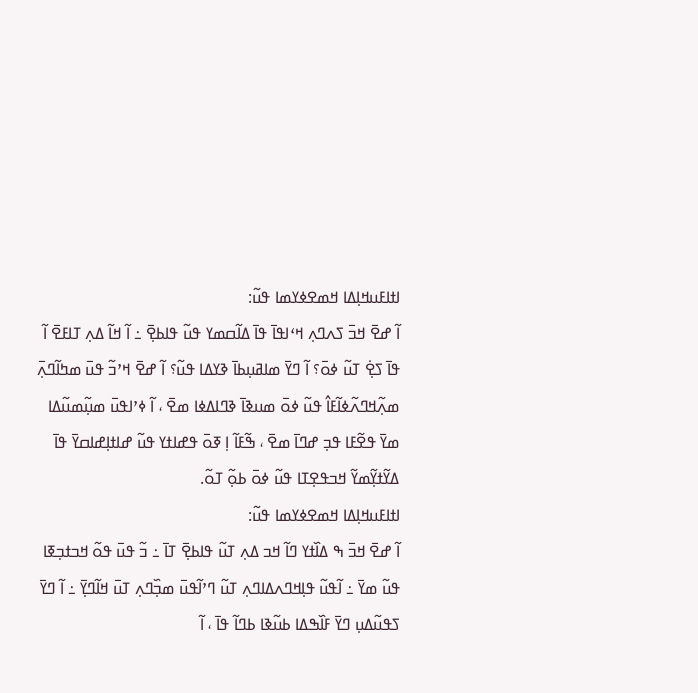ߊߙߊߓߎߞߊ߲ߡߊ ߞߘߐߦߌߘߊ ߟߎ߬:
ߊ߬ ߝߐ߫ ߞߏ߫ ߖߍߣߍ߲ ߞߵߊߟߊ߫ ߟߊ߫ ߡߊ߬ߛߘߌ ߟߎ߬ ߟߊߕߐ߲߫ ߸ ߊ߬ ߞߊ߬ ߡߍ߲ ߠߊߓߐ߫ ߊ߬ ߟߊ߫ ߖߐ߲߭ ߠߎ߬ ߦߋ߫؟ ߊ߬ ߣߌ߫ ߘߊߥߎ߲ߕߊ߫ ߢߌߡߊ ߟߎ߬؟ ߊ߬ ߝߐ߫ ߞߴߏ߬ ߟߎ߫ ߘߤߊ߬ߣߍ߲߫ ߘߍ߲߬ߞߣߍ߬ߦߊ߬ߓߊ߮ ߟߎ߬ ߦߋ߫ ߘߎߢߊ߫ ߢߣߊߡߦߊ ߘߐ߫ ، ߊ߬ ߦߴߊߟߎ߫ ߘߎ߲߬ߘߎ߬ߡߊ ߘߌ߫ ߟߐ߬ߓߊ ߟߏ߲ ߝߣߊ߫ ߘߐ߫ ، ߒ߬ߓߊ߬ ߊ߲ ߧߋ߫ ߟߝߊߙߌ ߟߎ߬ ߝߊߙߊ߲ߝߊߛߌ߫ ߟߊ߫ ߡߌ߬ߙߌ߲߬ߘߌ߬ ߞߏߟߐ߲ߠߊ ߟߎ߬ ߦߋ߫ ߕߋ߲߬ ߠߋ߬.
ߊߙߊߓߎߞߊ߲ߡߊ ߞߘߐߦߌߘߊ ߟߎ߬:
ߊ߬ ߝߐ߫ ߞߏ߫ ߒ ߡߊ߰ߙߌ ߣߊ߬ ߞߏ ߡߍ߲ ߠߎ߬ ߟߊߕߐ߲߫ ߠߊ߫ ߸ ߏ߬ ߟߎ߫ ߟߋ߬ ߞߏߙߏ߲ߧߊ ߟߎ߬ ߘߌ߫ ߸ ߊ߬ߟߎ߬ ߟߊ߲ߞߣߍߡߊߣߍ߲ ߠߎ߬ ߣߴߊ߬ߟߎ߫ ߘߏ߲߰ߣߍ߲ ߠߎ߫ ߞߊ߬ߣߌ߲߫ ߸ ߊ߬ ߣߌ߫ ߖߟߎ߬ߡߎ߲ ߣߌ߫ ߓߊ߰ߒߡߊ ߕߎ߬ߢߊ ߕߣߊ߬ ߟߊ߫ ، ߊ߬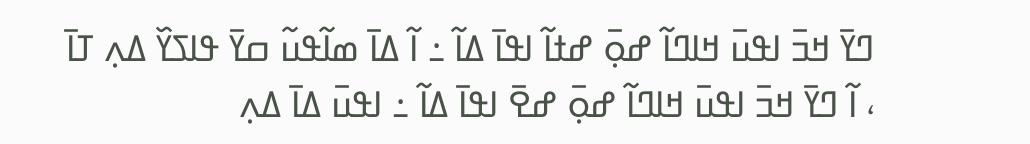ߣߌ߫ ߞߏ߫ ߊߟߎ߫ ߞߊߣߊ߬ ߝߋ߲߫ ߝߙߊ߬ ߊߟߊ߫ ߡߊ߬ ߸ ߊ߬ ߡߊ߫ ߘߊ߬ߟߎ߬ ߛߌ߫ ߟߊߖߌ߰ ߡߍ߲ ߠߊ߫ ، ߊ߬ ߣߌ߫ ߞߏ߫ ߊߟߎ߫ ߞߊߣߊ߬ ߝߋ߲߫ ߝߐ߫ ߊߟߊ߫ ߡߊ߬ ߸ ߊߟߎ߫ ߡߊ߫ ߡߍ߲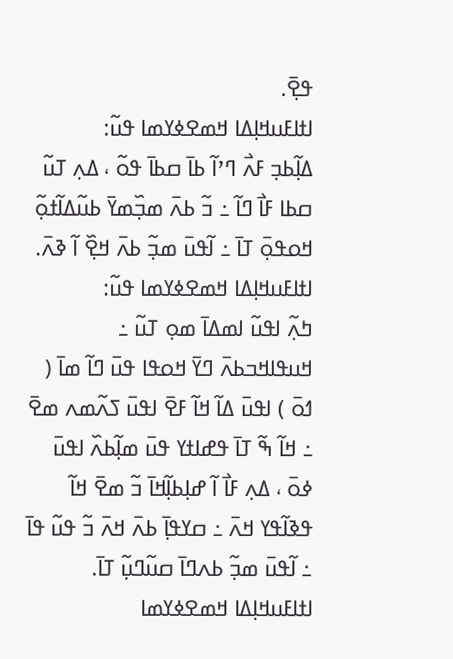ߟߐ߲߫.
ߊߙߊߓߎߞߊ߲ߡߊ ߞߘߐߦߌߘߊ ߟߎ߬:
ߡߊ߲߬ߕߏ߲ ߓߍ߯ ߣߴߊ߬ ߕߊ߫ ߛߕߊ߫ ߟߋ߬ ، ߡߍ߲ ߠߎ߬ ߛߕߊ ߓߊ߯ ߣߊ߬ ߸ ߏ߬ ߕߍ߫ ߘߏ߲߰ߘߌ߫ ߕߎ߬ߡߊ߬ߙߋ߲߬ ߞߋߟߋ߲߫ ߠߊ߫ ߸ ߊ߬ߟߎ߫ ߘߏ߲߬ ߕߍ߫ ߞߐ߲߰ ߊ߬ ߢߍ߫.
ߊߙߊߓߎߞߊ߲ߡߊ ߞߘߐߦߌߘߊ ߟߎ߬:
ߤߍ߲߬ ߊߟߎ߬ ߊߘߡߊ߫ ߘߋ߲ ߠߎ߬ ߸ ߞߎߟߊߞߏߕߍ߫ ߣߌ߫ ߞߋߟߊ ߟߎ߫ ߣߊ߬ ߘߊ߫ ( ߗߋ߫ ) ߊߟߎ߫ ߡߊ߬ ߞߊ߬ ߓߐ߫ ߊߟߎ߫ ߖߍ߬ߘߍ ߘߐ߫ ߸ ߞߊ߬ ߒ߬ ߠߊ߫ ߟߝߊߙߌ ߟߎ߫ ߘߊ߲߬ߕߍ߰ ߊߟߎ߫ ߦߋ߫ ، ߡߍ߲ ߓߊ߯ ߊ߬ ߝߊ߲ߕߊ߲߬ߞߊ߫ ߏ߬ ߘߐ߫ ߞߊ߬ ߟߢߊ߬ߟߌ ߞߍ߫ ߸ ߛߌߟߊ߲߫ ߕߍ߫ ߞߍ߫ ߏ߬ ߟߎ߬ ߟߊ߫ ߸ ߊ߬ߟߎ߫ ߘߏ߲߬ ߕߍߣߊ߫ ߛߎ߬ߣߎ߲߬ ߠߊ߫.
ߊߙߊߓߎߞߊ߲ߡߊ ߞߘߐߦߌߘߊ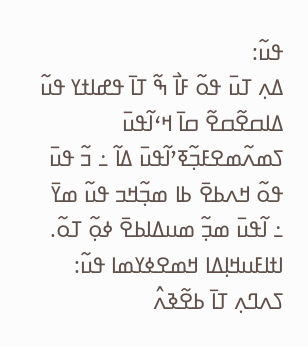ߟߎ߬:
ߡߍ߲ ߠߎ߫ ߟߋ߬ ߓߊ߯ ߒ߬ ߠߊ߫ ߟߝߊߙߌ ߟߎ߬ ߡߊߛߐ߬ߛߐ߬ ߛߊ߫ ߞߵߊ߬ߟߎ߫ ߖߘߍ߬ߘߐߓߏ߲߬ߧߴߊ߬ߟߎ߫ ߡߊ߬ ߸ ߏ߬ ߟߎ߫ ߟߋ߬ ߞߍߕߐ߫ ߕߊ ߘߏ߲߬ߞߏ ߟߎ߬ ߘߌ߫ ߸ ߊ߬ߟߎ߫ ߘߏ߲߬ ߘߎߡߊߕߐ߫ ߦߋ߲߬ ߠߋ߬.
ߊߙߊߓߎߞߊ߲ߡߊ ߞߘߐߦߌߘߊ ߟߎ߬:
ߖߍߣߍ߲ ߠߊ߫ ߕߐ߬ߢߍ߮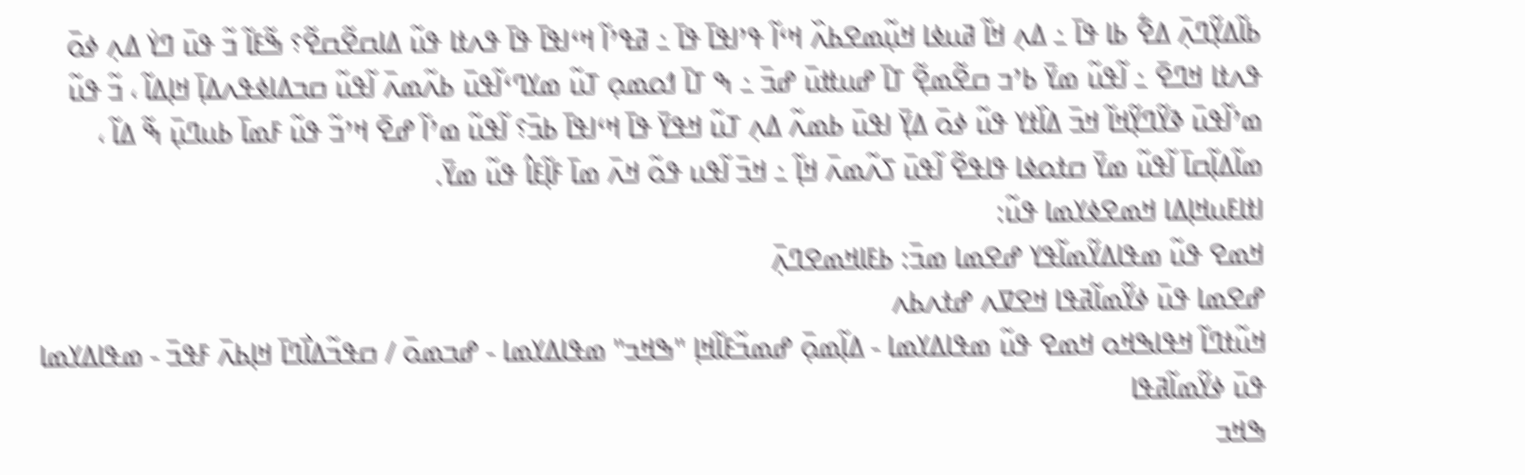ߕߊ߬ߡߌ߲߬ߣߍ߲߫ ߡߐ߱ ߕߊ ߟߊ߫ ߸ ߡߍ߲ ߞߊ߬ ߥߎߦߊ ߞߎ߲߬ߘߐߕߍ߰ ߞߵߊ߬ ߟߴߊߟߊ߫ ߟߊ߫ ߸ ߥߟߴߊ߬ ߞߵߊߟߊ߫ ߟߊ߫ ߟߍߙߊ ߟߎ߬ ߡߊߛߐ߬ߛߐ߬؟ ߒ߬ߓߊ߬ ߏ߬ ߟߎ߫ ߣߌ߭ ߡߍ߲ ߦߋ߫ ߟߍߙߊ ߞߣߐ߫ ߸ ߊ߬ߟߎ߬ ߘߌ߫ ߕߴߏ ߛߐ߬ߘߐ߲߬ ߠߊ߫ ߝߎߚߎ߫ ߝߏ߫ ߸ ߒ ߠߊ߫ ߗߋߘߋ߲ ߠߎ߬ ߘߌߣߵߊ߬ߟߎ߫ ߕߍ߬ߘߍ߫ ߊ߬ߟߎ߬ ߛߏߡߊߦߟߍߡߊ߲߫ ߞߊ߲ߡߊ߬ ، ߏ߬ ߟߎ߬ ߘߴߊ߬ߟߎ߫ ߢߌ߬ߣߌ߲߬ߞߊ߬ ߞߏ߫ ߡߊ߰ߙߌ ߟߎ߬ ߦߋ߫ ߡߌ߲߫ ߊߟߎ߫ ߕߘߍ߬ ߡߍ߲ ߠߎ߬ ߞߟߌ߫ ߟߊ߫ ߞߵߊߟߊ߫ ߕߏ߫؟ ߊ߬ߟߎ߬ ߘߴߊ߬ ߝߐ߫ ߞߴߏ߬ ߟߎ߬ ߓߘߊ߫ ߕߎߣߎ߲߫ ߒ߬ ߡߊ߬ ، ߘߊ߬ߡߊ߲߬ߛߊ߫ ߊ߬ߟߎ߬ ߘߌ߫ ߛߙߋߦߊ ߟߊߟߐ߬ ߊ߬ߟߎ߫ ߖߍ߬ߘߍ߫ ߞߊ߲߬ ߸ ߞߏ߫ ߊ߬ߟߎ ߟߋ߬ ߞߍ߫ ߘߊ߫ ߓߊ߲߬ߓߊ߮ ߟߎ߬ ߘߌ߫.
ߊߙߊߓߎߞߊ߲ߡߊ ߞߘߐߦߌߘߊ ߟߎ߬:
ߞߘߐ ߟߎ߬ ߘߟߊߡߌ߬ߘߊ߬ߟߌ ߝߐߘߊ ߘߏ߫: ߕߓߊߞߘߐߣߍ߲߫
ߝߐߘߊ ߟߎ߫ ߦߌ߬ߘߊ߬ߥߟߊ ߞߐߜߍ ߝߙߍߕߍ
ߞߎ߬ߙߣߊ߬ ߞߟߊߒߞߋ ߞߘߐ ߟߎ߬ ߘߟߊߡߌߘߊ - ߡߊ߲߬ߘߋ߲߫ ߝߘߏ߬ߓߊ߬ߞߊ߲ "ߒߞߏ" ߘߟߊߡߌߘߊ - ߝߏߘߋ߫ / ߛߟߏ߬ߡߊ߯ߣߊ߫ ߞߊ߲ߕߍ߫ ߓߟߏ߫ - ߘߟߊߡߌߘߊ ߟߎ߫ ߦߌ߬ߘߊ߬ߥߟߊ
ߒߞߏ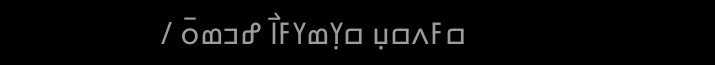ߛߓߍߛߎ߲ ߛߌ߲ߘߌߓߊ߯ ߝߏߘߋ߫ /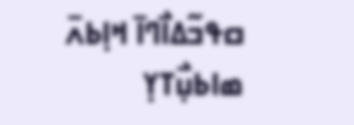ߛߟߏ߬ߡߊ߯ߣߊ߫ ߞߊ߲ߕߍ߫
ߘߊߕߎ߲߯ߠߌ߲